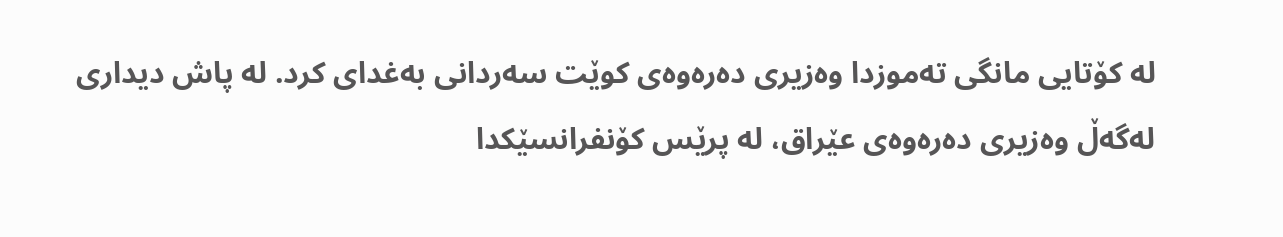لە کۆتایی مانگی تەموزدا وەزیری دەرەوەی کوێت سەردانی بەغدای کرد. لە پاش دیداری لەگەڵ وەزیری دەرەوەی عێراق، لە پرێس کۆنفرانسێکدا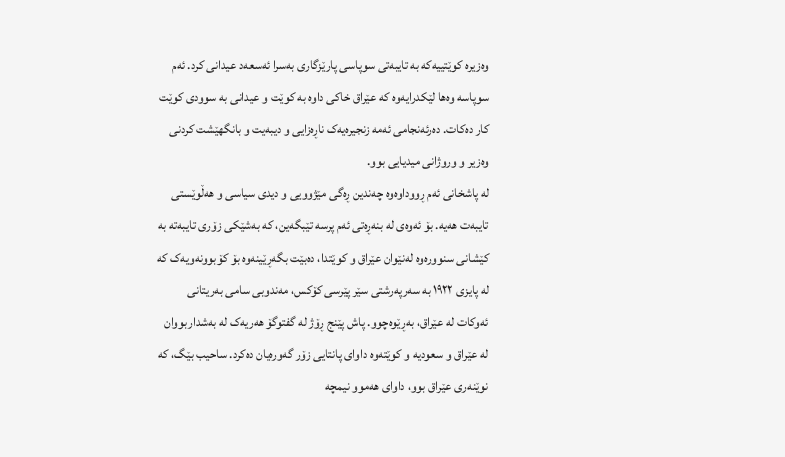وەزیرە کوێتییەکە بە تایبەتی سوپاسی پارێزگاری بەسرا ئەسعەد عیدانی کرد. ئەم سوپاسە وەها لێکدرایەوە کە عێراق خاکی داوە بە کوێت و عیدانی بە سوودی کوێت کار دەکات. دەرئەنجامی ئەمە زنجیرەیەک ناڕەزایی و دیبەیت و بانگهێشت کردنی وەزیر و وروژانی میدیایی بوو.
لە پاشخانی ئەم ڕووداوەوە چەندین ڕەگی مێژوویی و دیدی سیاسی و هەڵوێستی تایبەت هەیە. بۆ ئەوەی لە بنەڕەتی ئەم پرسە تێبگەین، کە بەشێکی زۆری تایبەتە بە کێشانی سنوورەوە لەنێوان عێراق و کوێتدا، دەبێت بگەڕێینەوە بۆ کۆبوونەویەک کە لە پایزی ١٩٢٢ بە سەرپەرشتی سێر پێرسی کۆکس، مەندوبی سامی بەریتانی ئەوکات لە عێراق، بەڕێوەچوو. پاش پێنج ڕۆژ لە گفتوگۆ هەریەک لە بەشداربووان لە عێراق و سعودیە و کوێتەوە داوای پانتایی زۆر گەورەیان دەکرد. ساحیب بێگ، کە نوێنەری عێراق بوو، داوای هەموو نیمچە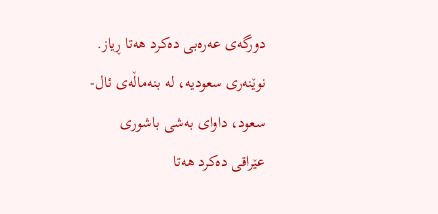دورگەی عەرەبی دەکرد هەتا ڕیاز. نوێنەری سعودیە، لە بنەماڵەی ئال-سعود، داوای بەشی باشوری عێراقی دەکرد هەتا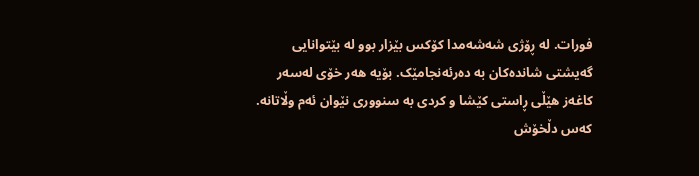فورات. لە ڕۆژی شەشەمدا کۆکس بێزار بوو لە بێتوانایی گەیشتی شاندەکان بە دەرئەنجامێک. بۆیە هەر خۆی لەسەر کاغەز هێڵی ڕاستی کێشا و کردی بە سنووری نێوان ئەم وڵاتانە. کەس دڵخۆش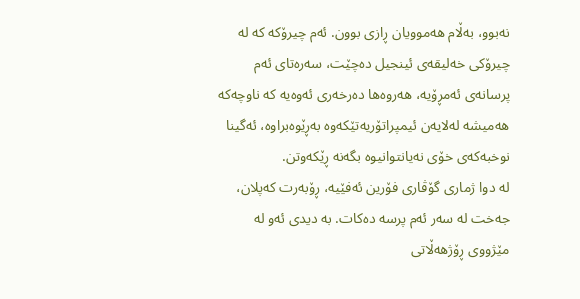نەبوو، بەڵام هەموویان ڕازی بوون. ئەم چیرۆکە کە لە چیرۆکی خەلیقەی ئینجیل دەچێت، سەرەتای ئەم پرسانەی ئەمڕۆیە، هەروەها دەرخەری ئەوەیە کە ناوچەکە هەمیشە لەلایەن ئیمپراتۆریەتێکەوە بەڕێوەبراوە، ئەگینا نوخبەکەی خۆی نەیانتوانیوە بگەنە ڕێکەوتن.
لە دوا ژماری گۆڤاری فۆرین ئەفێیە، ڕۆبەرت کەپلان، جەخت لە سەر ئەم پرسە دەکات. بە دیدی ئەو لە مێژووی ڕۆژهەڵاتی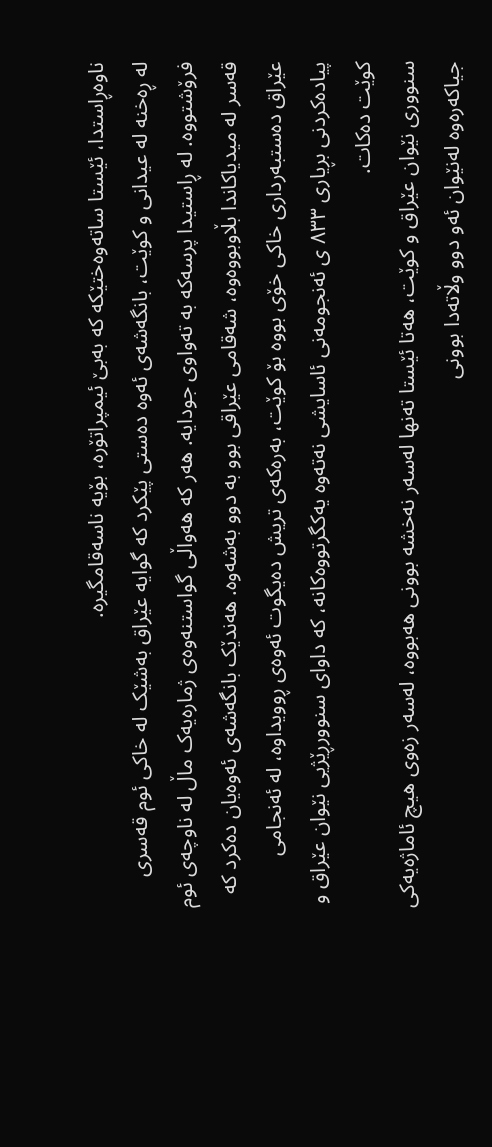ناوەڕاستدا، ئێستا ساتەوەختێکە کە بەبێ ئیمپراتۆرە، بۆیە ناسەقامگیرە.
لە ڕەخنە لە عیدانی و کوێت، بانگەشەی ئەوە دەستی پێکرد کە گوایە عێراق بەشێک لە خاکی ئوم قەسری فرۆشتووە. لە ڕاستیدا پرسەکە بە تەواوی جودایە. هەر کە هەواڵی گواستنەوەی ژمارەیەک ماڵ لە ناوچەی ئوم قەسر لە میدیاکاندا بڵاوبووەوە، شەقامی عێراقی بوو بە دوو بەشەوە. هەندێک بانگەشەی ئەوەیان دەکرد کە عێراق دەستبەرداری خاکی خۆی بووە بۆ کوێت، بەرەکەی تریش دەیگوت ئەوەی ڕوویداوە، لە ئەنجامی پیادەکردنی بڕیاری ٨٣٣ ی ئەنجومەنی ئاسایشی نەتەوە یەکگرتووەکانە، کە داوای سنوورڕێژیی نێوان عێراق و کوێت دەکات.
سنووری نێوان عێراق و کوێت، هەتا ئێستا تەنها لەسەر نەخشە بوونی هەبووە، لەسەر زەوی هیچ ئاماژەیەکی جیاکەرەوە لەنێوان ئەو دوو وڵاتەدا بوونی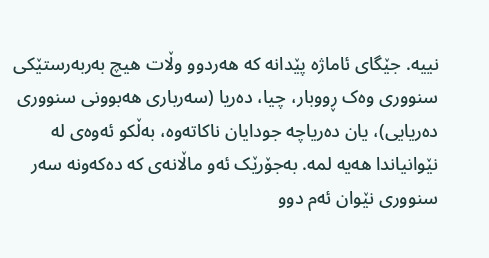نییە. جێگای ئاماژە پێدانە کە هەردوو وڵات هیچ بەربەرستێکی سنووری وەک ڕووبار، چیا، دەریا (سەرباری هەبوونی سنووری دەریایی)، یان دەریاچە جودایان ناکاتەوە، بەڵکو ئەوەی لە نێوانیاندا هەیە لمە. بەجۆرێک ئەو ماڵانەی کە دەکەونە سەر سنووری نێوان ئەم دوو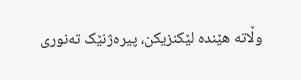وڵاتە هێندە لێکنزیکن، پیرەژنێک تەنوری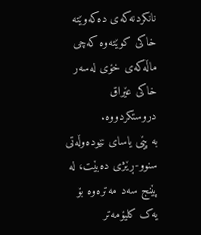نانکردنەکەی دەکەوێتە خاکی کوێتەوە کەچی ماڵەکەی خۆی لەسەر خاکی عێراق دروستکردووە.
بە پێی یاسای نێودەوڵەتی سنوو-ڕێژی دەبێت، لە پێنج سەد مەترەوە بۆ یەک کلیۆمەتر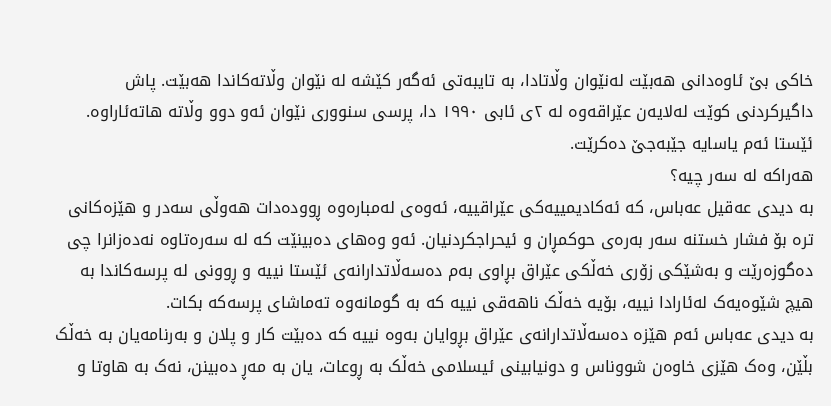خاکی بێ ئاوەدانی هەبێت لەنێوان وڵاتادا، بە تایبەتی ئەگەر کێشە لە نێوان وڵاتەکاندا هەبێت. پاش داگیرکردنی کوێت لەلایەن عێراقەوە لە ٢ی ئابی ١٩٩٠ دا، پرسی سنووری نێوان ئەو دوو وڵاتە هاتەئاراوە. ئێستا ئەم یاسایە جێبەجێ دەکرێت.
هەراکە لە سەر چیە؟
بە دیدی عەقیل عەباس، کە ئەکادیمییەکی عێراقییە، ئەوەی لەمبارەوە ڕوودەدات هەوڵی سەدر و هێزەکانی ترە بۆ فشار خستنە سەر بەرەی حوکمڕان و ئیحراجکردنیان. ئەو وەهای دەبینێت کە لە سەرەتاوە نەدەزانرا چی دەگوزەرێت و بەشێکی زۆری خەڵکی عێراق بڕاوی بەم دەسەڵاتدارانەی ئێستا نییە و ڕوونی لە پرسەکاندا بە هیچ شێوەیەک لەئارادا نییە، بۆیە خەڵک ناهەقی نییە کە بە گومانەوە تەماشای پرسەکە بکات.
بە دیدی عەباس ئەم هێزە دەسەڵاتدارانەی عێراق بڕوایان بەوە نییە کە دەبێت کار و پلان و بەرنامەیان بە خەڵک بڵێن، وەک هێزی خاوەن شووناس و دونیابینی ئیسلامی خەڵک بە ڕوعات، یان بە مەڕ دەبینن، نەک بە هاوتا و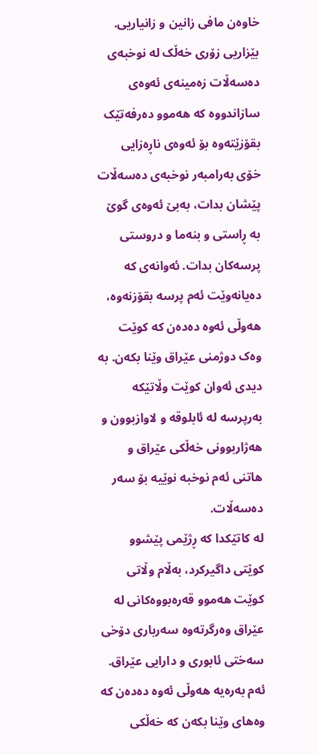خاوەن مافی زانین و زانیاریی.
بێزاریی زۆری خەڵک لە نوخبەی دەسەڵات زەمینەی ئەوەی سازاندووە کە هەموو دەرفەتێک بقۆزێتەوە بۆ ئەوەی ناڕەزایی خۆی بەرامبەر نوخبەی دەسەڵات پێشان بدات، بەبێ ئەوەی گوێ بە ڕاستی و بنەما و دروستی پرسەکان بدات. ئەوانەی کە دەیانەوێت ئەم پرسە بقۆزنەوە، هەوڵی ئەوە دەدەن کە کوێت وەک دوژمنی عێراق وێنا بکەن. بە دیدی ئەوان کوێت وڵاتێکە بەرپرسە لە ئابلوقە و لاوازبوون و هەژاربوونی خەڵکی عێراق و هاتنی ئەم نوخبە نوێیە بۆ سەر دەسەڵات.
لە کاتێکدا کە ڕژێمی پێشوو کوێتی داگیرکرد، بەڵام وڵاتی کوێت هەموو قەرەبووەکانی لە عێراق وەرگرتەوە سەرباری دۆخی سەختی ئابوری و دارایی عێراق. ئەم بەرەیە هەوڵی ئەوە دەدەن کە وەهای وێنا بکەن کە خەڵکی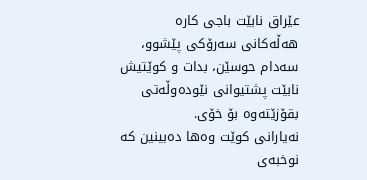عێراق نابێت باجی کارە هەڵەکانی سەرۆکی پێشوو، سەدام حوسێن، بدات و کوێتیش نابێت پشتیوانی نێودەوڵەتی بقۆزێتەوە بۆ خۆی.
نەیارانی کوێت وەها دەبینین کە نوخبەی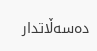دەسەڵاتدار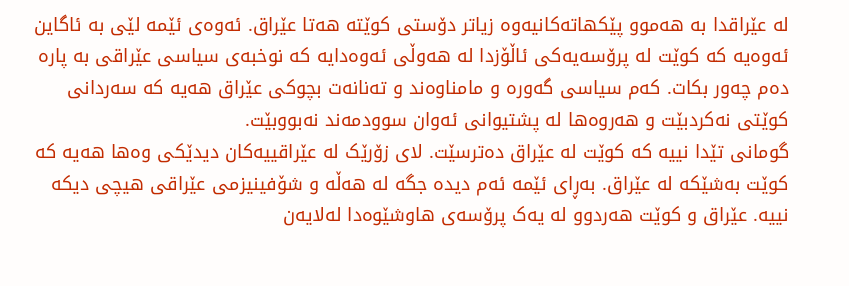لە عێراقدا بە هەموو پێکهاتەکانیەوە زیاتر دۆستی کوێتە هەتا عێراق. ئەوەی ئێمە لێی بە ئاگاین ئەوەیە کە کوێت لە پرۆسەیەکی ئاڵۆزدا لە هەوڵی ئەوەدایە کە نوخبەی سیاسی عێراقی بە پارە دەم چەور بکات. کەم سیاسی گەورە و مامناوەند و تەنانەت بچوکی عێراق هەیە کە سەردانی کوێتی نەکردبێت و هەروەها لە پشتیوانی ئەوان سوودمەند نەبووبێت.
گومانی تێدا نییە کە کوێت لە عێراق دەترسێت. لای زۆرێک لە عێراقییەکان دیدێکی وەها هەیە کە کوێت بەشێکە لە عێراق. بەڕای ئێمە ئەم دیدە جگە لە هەڵە و شۆفینیزمی عێراقی هیچی دیکە نییە. عێراق و کوێت هەردوو لە یەک پرۆسەی هاوشێوەدا لەلایەن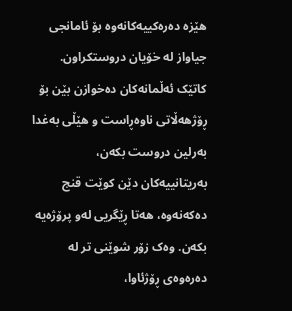هێزە دەرەکییەکانەوە بۆ ئامانجی جیاواز لە خۆیان دروستکراون. کاتێک ئەڵمانەکان دەخوازن بێن بۆ ڕۆژهەڵاتی ناوەڕاست و هێڵی بەغدا بەرلین دروست بکەن، بەریتانییەکان دێن کوێت قنج دەکەنەوە، هەتا ڕێگریی لەو پرۆژەیە بکەن. وەک زۆر شوێنی تر لە دەرەوەی ڕۆژئاوا،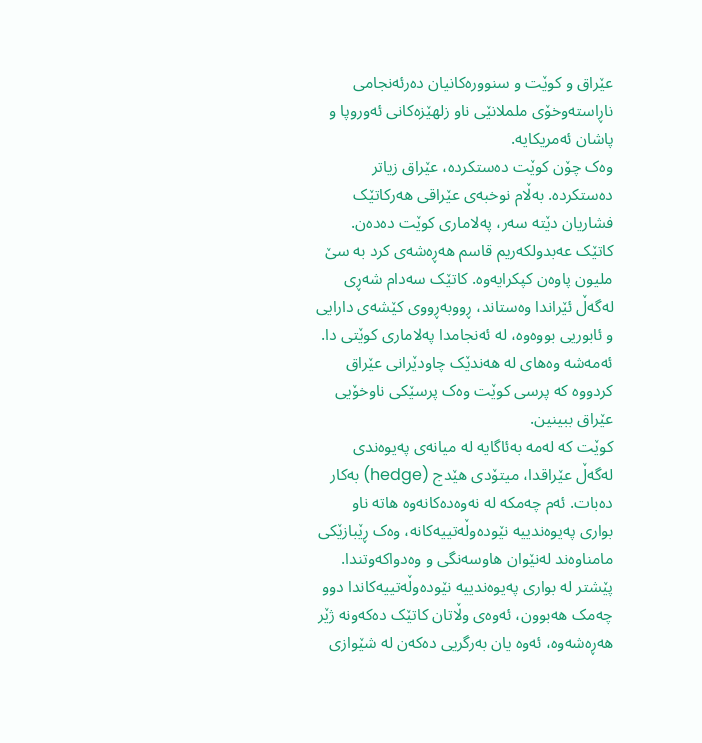عێراق و کوێت و سنوورەکانیان دەرئەنجامی ناڕاستەوخۆی ململانێی ناو زلهێزەکانی ئەوروپا و پاشان ئەمریکایە.
وەک چۆن کوێت دەستکردە، عێراق زیاتر دەستکردە. بەڵام نوخبەی عێراقی هەرکاتێک فشاریان دێتە سەر، پەلاماری کوێت دەدەن. کاتێک عەبدولکەریم قاسم هەڕەشەی کرد بە سێ ملیون پاوەن کپکرایەوە. کاتێک سەدام شەڕی لەگەڵ ئێراندا وەستاند، ڕووبەڕووی کێشەی دارایی و ئابوریی بووەوە، لە ئەنجامدا پەلاماری کوێتی دا. ئەمەشە وەهای لە هەندێک چاودێرانی عێراق کردووە کە پرسی کوێت وەک پرسێکی ناوخۆیی عێراق ببینین.
کوێت کە لەمە بەئاگایە لە میانەی پەیوەندی لەگەڵ عێراقدا، میتۆدی هێدج (hedge) بەکار دەبات. ئەم چەمکە لە نەوەدەکانەوە هاتە ناو بواری پەیوەندییە نێودەوڵەتییەکانە، وەک ڕێبازێکی مامناوەند لەنێوان هاوسەنگی و وەدواکەوتندا. پێشتر لە بواری پەیوەندییە نێودەوڵەتییەکاندا دوو چەمک هەبوون، ئەوەی وڵاتان کاتێک دەکەونە ژێر هەڕەشەوە، ئەوە یان بەرگریی دەکەن لە شێوازی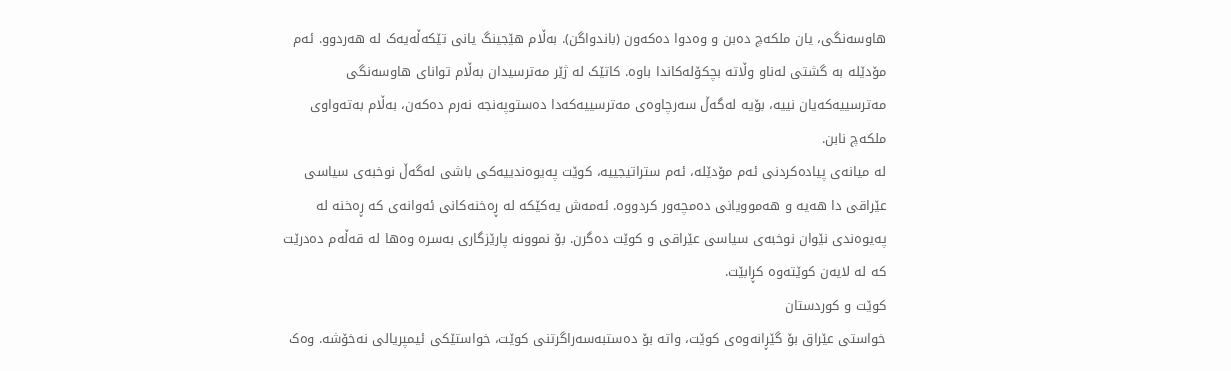هاوسەنگی، یان ملکەچ دەبن و وەدوا دەکەون (باندواگن). بەڵام هێجینگ یانی تێکەڵەیەک لە هەردوو. ئەم مۆدێلە بە گشتی لەناو وڵاتە بچکۆلەکاندا باوە. کاتێک لە ژێر مەترسیدان بەڵام توانای هاوسەنگی مەترسییەکەیان نییە، بۆیە لەگەڵ سەرچاوەی مەترسییەکەدا دەستوپەنجە نەرم دەکەن، بەڵام بەتەواوی ملکەچ نابن.
لە میانەی پیادەکردنی ئەم مۆدێلە، ئەم ستراتیجییە، کوێت پەیوەندییەکی باشی لەگەڵ نوخبەی سیاسی عێراقی دا هەیە و هەموویانی دەمچەور کردووە. ئەمەش یەکێکە لە ڕەخنەکانی ئەوانەی کە ڕەخنە لە پەیوەندی نێوان نوخبەی سیاسی عێراقی و کوێت دەگرن. بۆ نموونە پارێزگاری بەسرە وەها لە قەڵەم دەدرێت کە لە لایەن کوێتەوە کڕابێت.
کوێت و کوردستان
خواستی عێراق بۆ گێڕانەوەی کوێت، واتە بۆ دەستبەسەراگرتنی کوێت، خواستێکی ئیمپریالی نەخۆشە. وەک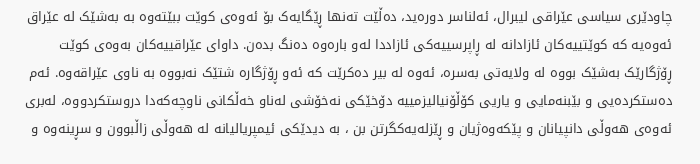چاودێری سیاسی عێراقی لیبرال، ئەلناسر دورەید، دەڵێت تەنها ڕێگایەک بۆ ئەوەی کوێت ببێتەوە بە بەشێک لە عێراق ئەوەیە کە کوێتییەکان ئازادانە لە ڕاپرسییەکی ئازاددا لەو بارەوە دەنگ بدەن. داوای عێراقییەکان بەوەی کوێت ڕۆژگارێک بەشێک بووە لە ولایەتی بەسرە، ئەوە لە بیر دەکرێت کە ئەو ڕۆژگارە شتێک نەبووە بە ناوی عێراقەوە. ئەم دەستکردەیی و بێبنەمایی و یاریی کۆڵۆنیالیزمییە دۆخێکی نەخۆشی لەناو خەڵکانی ناوچەکەدا دروستکردووە، لەبری ئەوەی هەوڵی دانپیانان و پێکەوەژیان و ڕێزلەیەکگرتن بن ، بە دیدێکی ئیمپریالیانە لە هەوڵی زاڵبوون و سڕینەوە و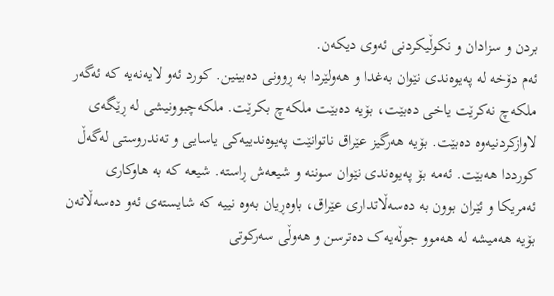بردن و سزادان و نکوڵیکردنی ئەوی دیکەن.
ئەم دۆخە لە پەیوەندی نێوان بەغدا و هەولێردا بە ڕوونی دەبینین. کورد ئەو لایەنەیە کە ئەگەر ملکەچ نەکرێت یاخی دەبێت، بۆیە دەبێت ملکەچ بکرێت. ملکەچبوونیشی لە ڕێگەی لاوازکردنیەوە دەبێت. بۆیە هەرگیز عێراق ناتوانێت پەیوەندییەکی یاسایی و تەندروستی لەگەڵ کورددا هەبێت. ئەمە بۆ پەیوەندی نێوان سوننە و شیعەش ڕاستە. شیعە کە بە هاوکاری ئەمریکا و ئێران بوون بە دەسەڵاتداری عێراق، باوەڕیان بەوە نییە کە شایستەی ئەو دەسەڵاتەن بۆیە هەمیشە لە هەموو جوڵەیەک دەترسن و هەوڵی سەرکوتی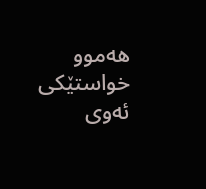هەموو خواستێکی ئەوی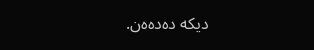دیکە دەدەەن.